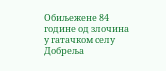Oбиљеженe 84 године од злочина у гатачком селу Добреља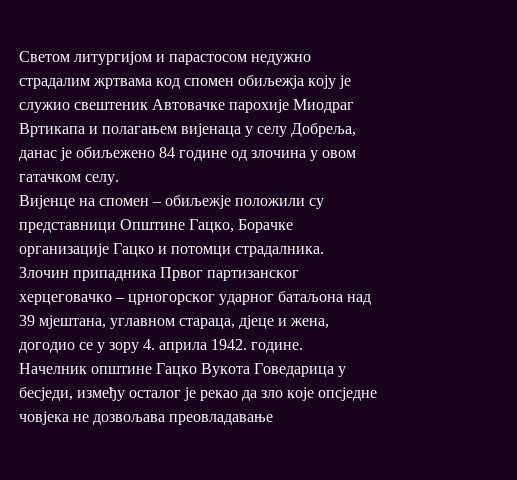Светом литургијом и парастосом недужно страдалим жртвама код спомен обиљежја коју је служио свештеник Автовачке парохије Миодраг Вртикапа и полагањем вијенаца у селу Добреља, данас је обиљежено 84 године од злочина у овом гатачком селу.
Вијенце на спомен – обиљежје положили су представници Општине Гацко, Борачке организације Гацко и потомци страдалника.
Злочин припадника Првог партизанског херцеговачко – црногорског ударног батаљона над 39 мјештана, углавном стараца, дјеце и жена, догодио се у зору 4. априла 1942. године.
Начелник општине Гацко Вукота Говедарица у бесједи, између осталог је рекао да зло које опсједне човјека не дозвољава преовладавање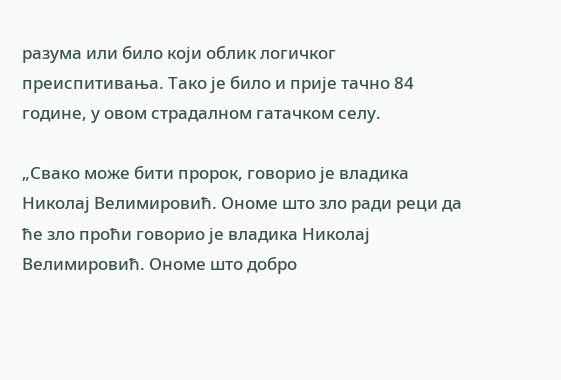разума или било који облик логичког преиспитивања. Тако је било и прије тачно 84 године, у овом страдалном гатачком селу.

„Свако може бити пророк, говорио је владика Николај Велимировић. Ономе што зло ради реци да ће зло проћи говорио је владика Николај Велимировић. Ономе што добро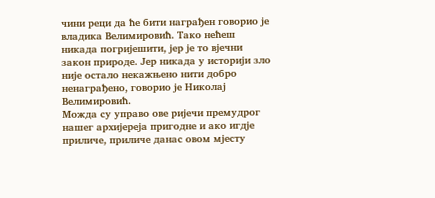чини реци да ће бити награђен говорио је владика Велимировић. Тако нећеш никада погријешити, јер је то вјечни закон природе. Јер никада у историји зло није остало некажњено нити добро ненаграђено, говорио је Николај Велимировић.
Можда су управо ове ријечи премудрог нашег архијереја пригодне и ако игдје приличе, приличе данас овом мјесту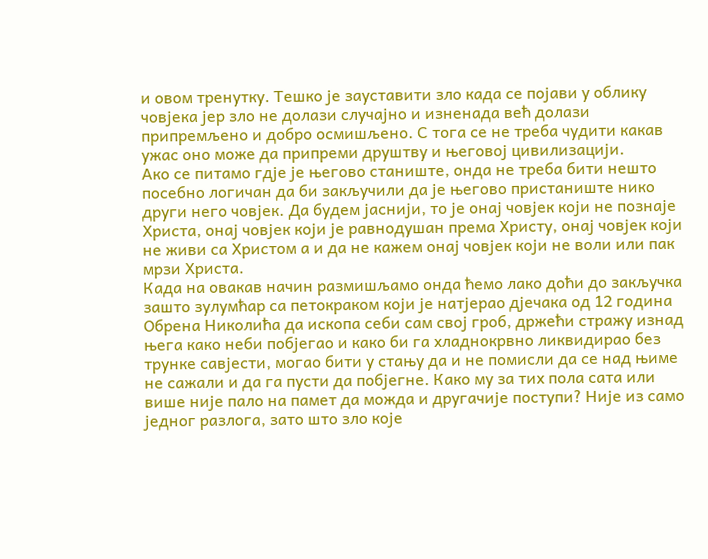и овом тренутку. Тешко је зауставити зло када се појави у облику човјека јер зло не долази случајно и изненада већ долази припремљено и добро осмишљено. С тога се не треба чудити какав ужас оно може да припреми друштву и његовој цивилизацији.
Ако се питамо гдје је његово станиште, онда не треба бити нешто посебно логичан да би закључили да је његово пристаниште нико други него човјек. Да будем јаснији, то је онај човјек који не познаје Христа, онај човјек који је равнодушан према Христу, онај човјек који не живи са Христом а и да не кажем онај човјек који не воли или пак мрзи Христа.
Када на овакав начин размишљамо онда ћемо лако доћи до закључка зашто зулумћар са петокраком који је натјерао дјечака од 12 година Обрена Николића да ископа себи сам свој гроб, држећи стражу изнад њега како неби побјегао и како би га хладнокрвно ликвидирао без трунке савјести, могао бити у стању да и не помисли да се над њиме не сажали и да га пусти да побјегне. Како му за тих пола сата или више није пало на памет да можда и другачије поступи? Није из само једног разлога, зато што зло које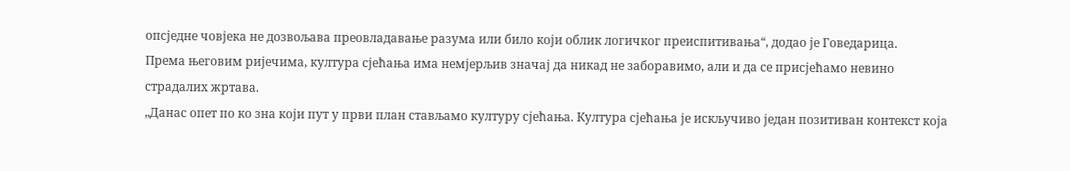опсједне човјека не дозвољава преовладавање разума или било који облик логичког преиспитивања“, додао је Говедарица.
Према његовим ријечима, култура сјећања има немјерљив значај да никад не заборавимо, али и да се присјећамо невино страдалих жртава.
„Данас опет по ко зна који пут у први план стављамо културу сјећања. Култура сјећања је искључиво један позитиван контекст која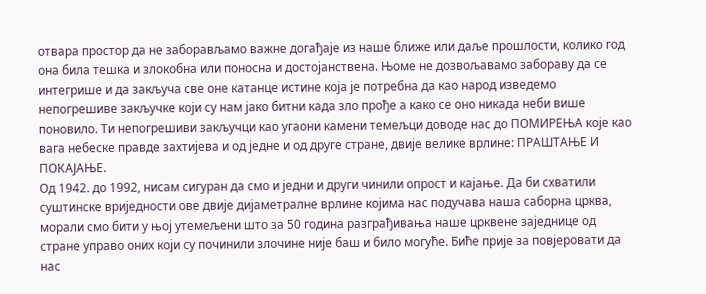отвара простор да не заборављамо важне догађаје из наше ближе или даље прошлости, колико год она била тешка и злокобна или поносна и достојанствена. Њоме не дозвољавамо забораву да се интегрише и да закључа све оне катанце истине која је потребна да као народ изведемо непогрешиве закључке који су нам јако битни када зло прође а како се оно никада неби више поновило. Ти непогрешиви закључци као угаони камени темељци доводе нас до ПОМИРЕЊА које као вага небеске правде захтијева и од једне и од друге стране, двије велике врлине: ПРАШТАЊЕ И ПОКАЈАЊЕ.
Од 1942. до 1992, нисам сигуран да смо и једни и други чинили опрост и кајање. Да би схватили суштинске вриједности ове двије дијаметралне врлине којима нас подучава наша саборна црква, морали смо бити у њој утемељени што за 50 година разграђивања наше црквене заједнице од стране управо оних који су починили злочине није баш и било могуће. Биће прије за повјеровати да нас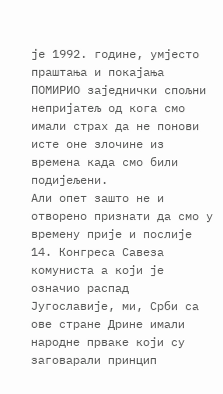је 1992. године, умјесто праштања и покајања ПОМИРИО заједнички спољни непријатељ од кога смо имали страх да не понови исте оне злочине из времена када смо били подијељени.
Али опет зашто не и отворено признати да смо у времену прије и послије 14. Конгреса Савеза комуниста а који је означио распад Југославије, ми, Срби са ове стране Дрине имали народне прваке који су заговарали принцип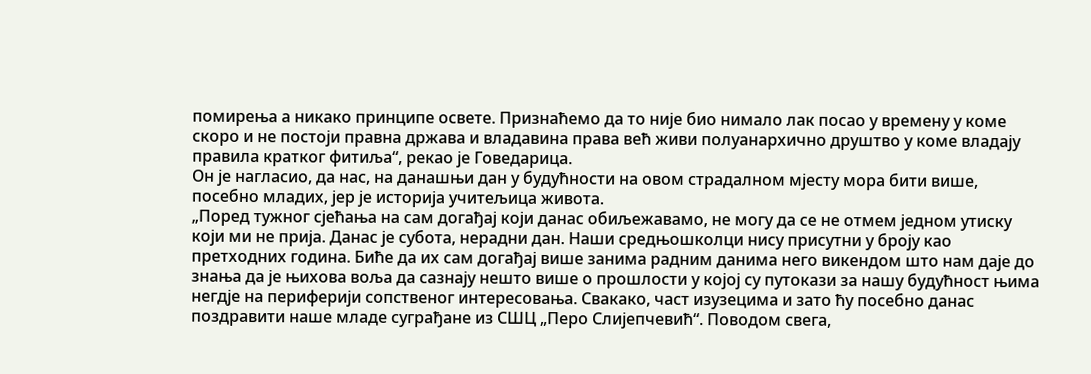помирења а никако принципе освете. Признаћемо да то није био нимало лак посао у времену у коме скоро и не постоји правна држава и владавина права већ живи полуанархично друштво у коме владају правила кратког фитиља“, рекао је Говедарица.
Он је нагласио, да нас, на данашњи дан у будућности на овом страдалном мјесту мора бити више, посебно младих, јер је историја учитељица живота.
„Поред тужног сјећања на сам догађај који данас обиљежавамо, не могу да се не отмем једном утиску који ми не прија. Данас је субота, нерадни дан. Наши средњошколци нису присутни у броју као претходних година. Биће да их сам догађај више занима радним данима него викендом што нам даје до знања да је њихова воља да сазнају нешто више о прошлости у којој су путокази за нашу будућност њима негдје на периферији сопственог интересовања. Свакако, част изузецима и зато ћу посебно данас поздравити наше младе суграђане из СШЦ „Перо Слијепчевић“. Поводом свега,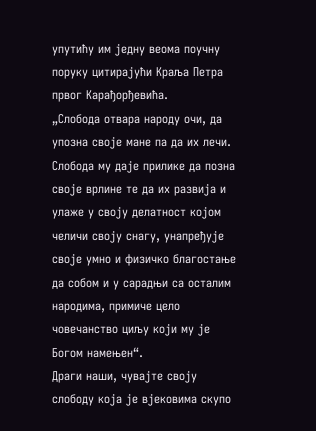упутићу им једну веома поучну поруку цитирајући Краља Петра првог Карађорђевића.
„Слобода отвара народу очи, да упозна своје мане па да их лечи. Слобода му даје прилике да позна своје врлине те да их развија и улаже у своју делатност којом челичи своју снагу, унапређује своје умно и физичко благостање да собом и у сарадњи са осталим народима, примиче цело човечанство циљу који му је Богом намењен“.
Драги наши, чувајте своју слободу која је вјековима скупо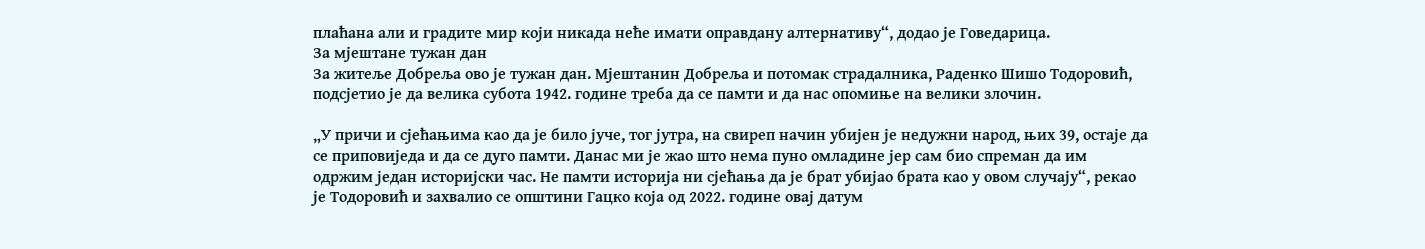плаћана али и градите мир који никада неће имати оправдану алтернативу“, додао је Говедарица.
За мјештане тужан дан
За житеље Добреља ово је тужан дан. Мјештанин Добреља и потомак страдалника, Раденко Шишо Тодоровић, подсјетио је да велика субота 1942. године треба да се памти и да нас опомиње на велики злочин.

„У причи и сјећањима као да је било јуче, тог јутра, на свиреп начин убијен је недужни народ, њих 39, остаје да се приповиједа и да се дуго памти. Данас ми је жао што нема пуно омладине јер сам био спреман да им одржим један историјски час. Не памти историја ни сјећања да је брат убијао брата као у овом случају“, рекао је Тодоровић и захвалио се општини Гацко која од 2022. године овај датум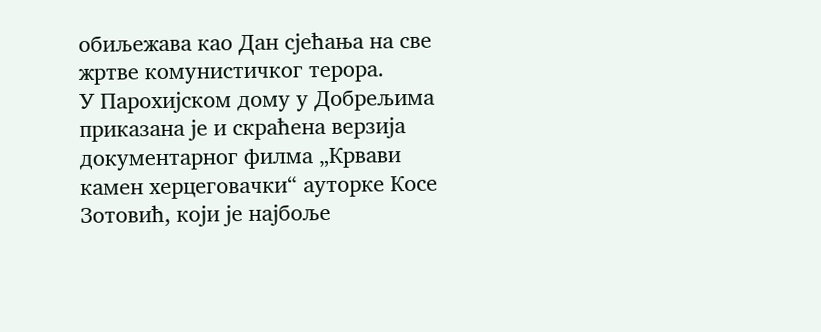обиљежава као Дан сјећања на све жртве комунистичког терора.
У Парохијском дому у Добрељима приказанa је и скраћена верзија документарног филма „Крвави камен херцеговачки“ ауторке Косе Зотовић, који је најбоље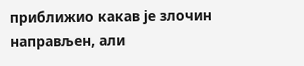приближио какав је злочин направљен, али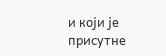и који је присутне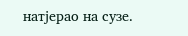натјерао на сузе.